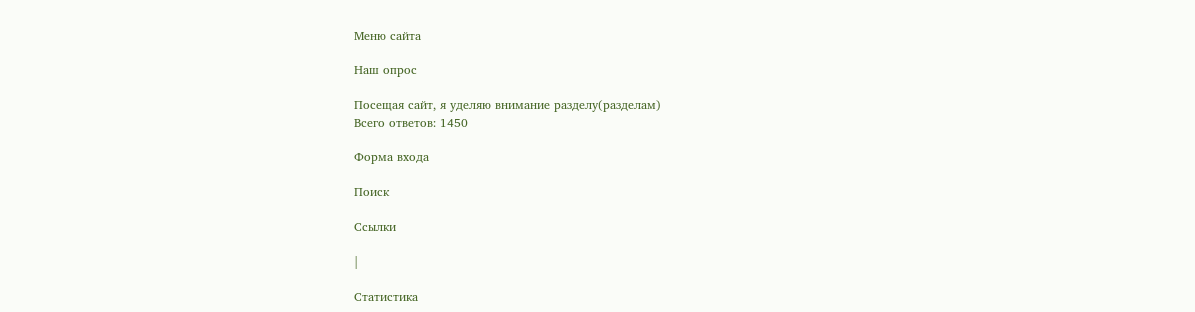Меню сайта

Наш опрос

Посещая сайт, я уделяю внимание разделу(разделам)
Всего ответов: 1450

Форма входа

Поиск

Ссылки

|

Статистика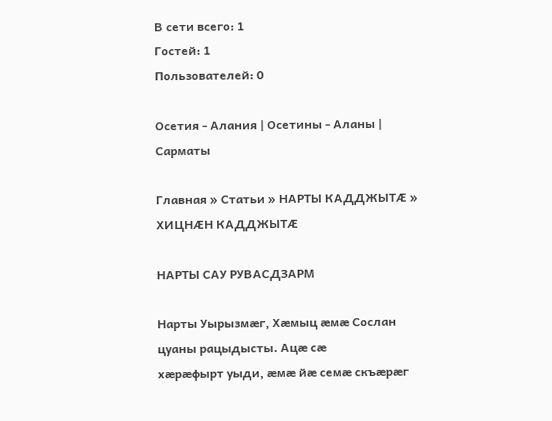В сети всего: 1
Гостей: 1
Пользователей: 0

Осетия - Алания | Осетины - Аланы | Сарматы

Главная » Статьи » НАРТЫ КАДДЖЫТÆ » ХИЦНÆН КАДДЖЫТÆ

НАРТЫ САУ РУВАСДЗАРМ

Нарты Уырызмæг, Хæмыц æмæ Сослан цуаны рацыдысты. Ацæ сæ
хæрæфырт уыди, æмæ йæ семæ скъæрæг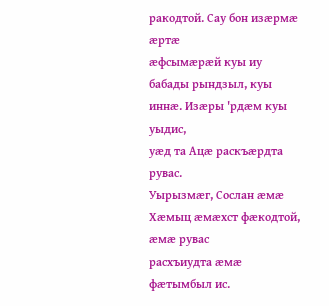ракодтой. Сау бон изæрмæ æртæ
æфсымæрæй куы иу бабады рындзыл, куы иннæ. Изæры 'рдæм куы уыдис,
уæд та Ацæ раскъæрдта рувас.
Уырызмæг, Сослан æмæ Хæмыц æмæхст фæкодтой, æмæ рувас
расхъиудта æмæ фæтымбыл ис.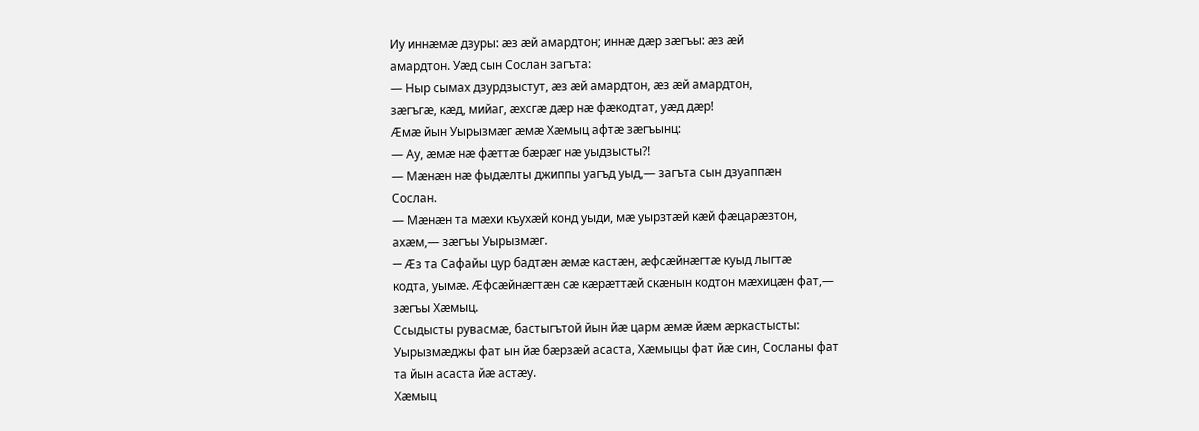Иу иннæмæ дзуры: æз æй амардтон; иннæ дæр зæгъы: æз æй
амардтон. Уæд сын Сослан загъта:
— Ныр сымах дзурдзыстут, æз æй амардтон, æз æй амардтон,
зæгъгæ, кæд, мийаг, æхсгæ дæр нæ фæкодтат, уæд дæр!
Æмæ йын Уырызмæг æмæ Хæмыц афтæ зæгъынц:
— Ау, æмæ нæ фæттæ бæрæг нæ уыдзысты?!
— Мæнæн нæ фыдæлты джиппы уагъд уыд,— загъта сын дзуаппæн
Сослан.
— Мæнæн та мæхи къухæй конд уыди, мæ уырзтæй кæй фæцарæзтон,
ахæм,— зæгъы Уырызмæг.
— Æз та Сафайы цур бадтæн æмæ кастæн, æфсæйнæгтæ куыд лыгтæ
кодта, уымæ. Æфсæйнæгтæн сæ кæрæттæй скæнын кодтон мæхицæн фат,—
зæгъы Хæмыц.
Ссыдысты рувасмæ, бастыгътой йын йæ царм æмæ йæм æркастысты:
Уырызмæджы фат ын йæ бæрзæй асаста, Хæмыцы фат йæ син, Сосланы фат
та йын асаста йæ астæу.
Хæмыц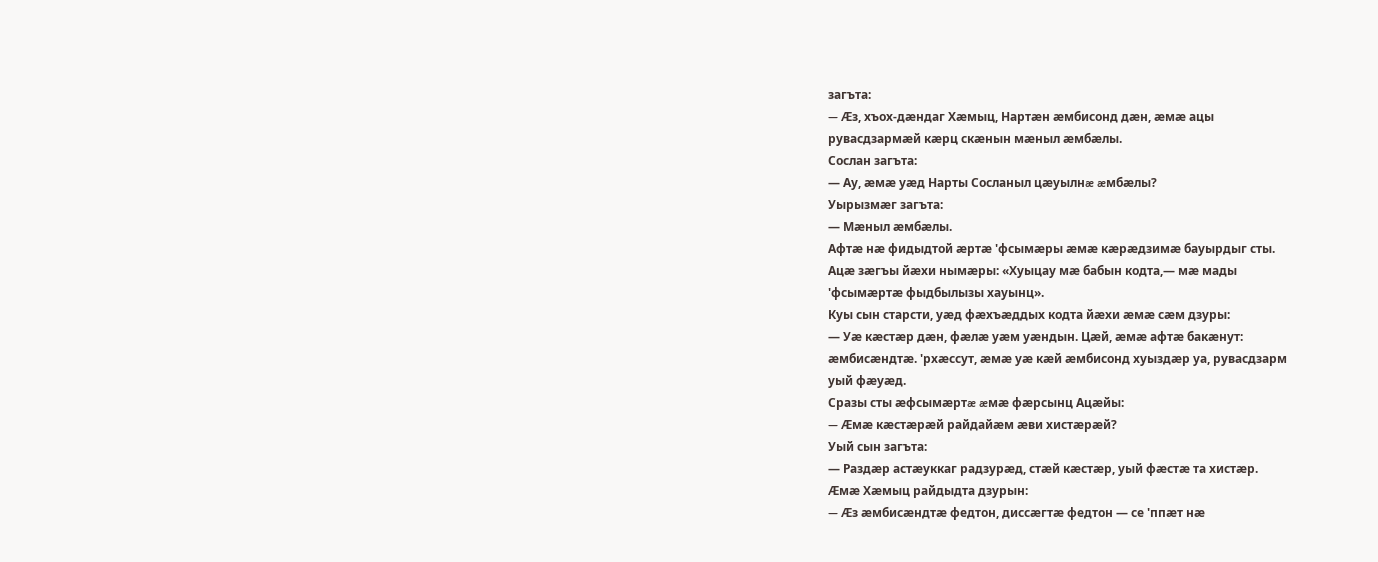загъта:
— Æз, хъох-дæндаг Хæмыц, Нартæн æмбисонд дæн, æмæ ацы
рувасдзармæй кæрц скæнын мæныл æмбæлы.
Сослан загъта:
— Ау, æмæ уæд Нарты Сосланыл цæуылнæ æмбæлы?
Уырызмæг загъта:
— Мæныл æмбæлы.
Афтæ нæ фидыдтой æртæ 'фсымæры æмæ кæрæдзимæ бауырдыг сты.
Ацæ зæгъы йæхи нымæры: «Хуыцау мæ бабын кодта,— мæ мады
'фсымæртæ фыдбылызы хауынц».
Куы сын старсти, уæд фæхъæддых кодта йæхи æмæ сæм дзуры:
— Уæ кæстæр дæн, фæлæ уæм уæндын. Цæй, æмæ афтæ бакæнут:
æмбисæндтæ. 'рхæссут, æмæ уæ кæй æмбисонд хуыздæр уа, рувасдзарм
уый фæуæд.
Сразы сты æфсымæртæ æмæ фæрсынц Ацæйы:
— Æмæ кæстæрæй райдайæм æви хистæрæй?
Уый сын загъта:
— Раздæр астæуккаг радзурæд, стæй кæстæр, уый фæстæ та хистæр.
Æмæ Хæмыц райдыдта дзурын:
— Æз æмбисæндтæ федтон, диссæгтæ федтон — се 'ппæт нæ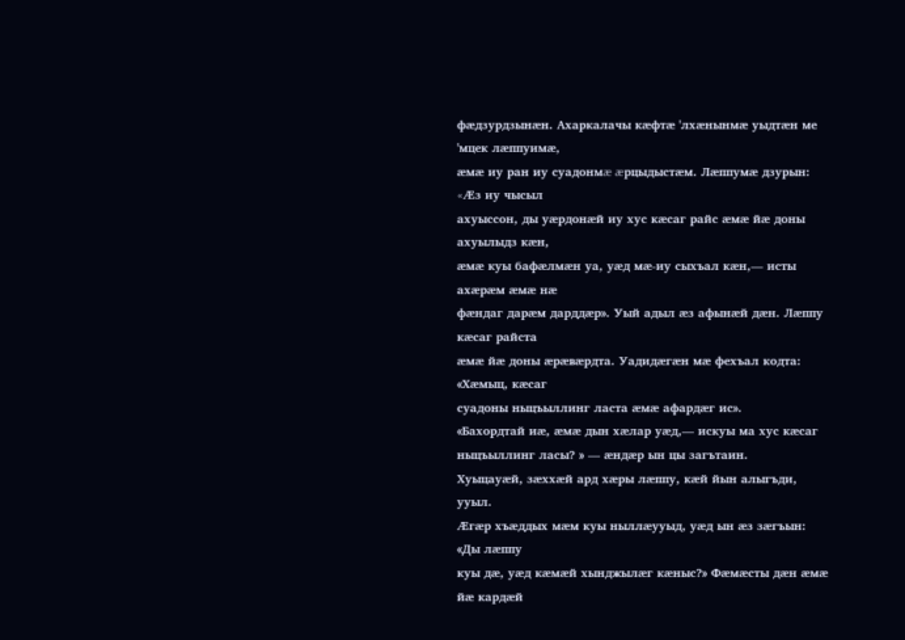фæдзурдзынæн. Ахаркалачы кæфтæ 'лхæнынмæ уыдтæн ме 'мцек лæппуимæ,
æмæ иу ран иу суадонмæ æрцыдыстæм. Лæппумæ дзурын: «Æз иу чысыл
ахуыссон, ды уæрдонæй иу хус кæсаг райс æмæ йæ доны ахуылыдз кæн,
æмæ куы бафæлмæн уа, уæд мæ-иу сыхъал кæн,— исты ахæрæм æмæ нæ
фæндаг дарæм дарддæр». Уый адыл æз афынæй дæн. Лæппу кæсаг райста
æмæ йæ доны æрæвæрдта. Уадидæгæн мæ фехъал кодта: «Хæмыц, кæсаг
суадоны ныцъыллинг ласта æмæ афардæг ис».
«Бахордтай иæ, æмæ дын хæлар уæд,— искуы ма хус кæсаг
ныцъыллинг ласы? » — æндæр ын цы загътаин.
Хуыцауæй, зæххæй ард хæры лæппу, кæй йын алыгъди, ууыл.
Æгæр хъæддых мæм куы ныллæууыд, уæд ын æз зæгъын: «Ды лæппу
куы дæ, уæд кæмæй хынджылæг кæныс?» Фæмæсты дæн æмæ йæ кардæй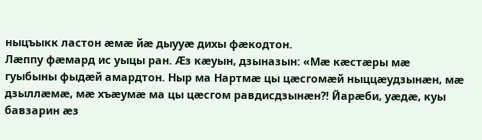ныцъыкк ластон æмæ йæ дыууæ дихы фæкодтон.
Лæппу фæмард ис уыцы ран. Æз кæуын, дзыназын: «Мæ кæстæры мæ
гуыбыны фыдæй амардтон. Ныр ма Нартмæ цы цæсгомæй ныццæудзынæн, мæ
дзыллæмæ, мæ хъæумæ ма цы цæсгом равдисдзынæн?! Йарæби, уæдæ, куы
бавзарин æз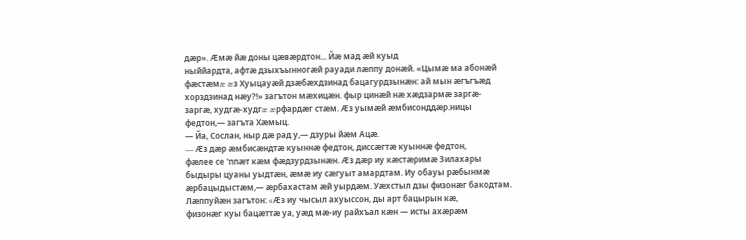дæр». Æмæ йæ доны цæвæрдтон... Йæ мад æй куыд
ныййардта, афтæ дзыхъынногæй рауади лæппу донæй. «Цымæ ма абонæй
фæстæмæ æз Хуыцауæй дзæбæхдзинад бацагурдзынæн: ай мын æгъгъæд
хорздзинад нæу?!» загътон мæхицæн. фыр цинæй нæ хæдзармæ заргæ-
заргæ, худгæ-худгæ æрфардæг стæм. Æз уымæй æмбисонддæр.ницы
федтон,— загъта Хæмыц.
— Йа, Сослан, ныр дæ рад у,— дзуры йæм Ацæ.
— Æз дæр æмбисæндтæ куыннæ федтон, диссæгтæ куыннæ федтон,
фæлее се 'ппæт кæм фæдзурдзынæн. Æз дæр иу кæстæримæ Зилахары
быдыры цуаны уыдтæн, æмæ иу сæгуыт амардтам. Иу обауы рæбынмæ
æрбацыдыстæм,— æрбахастам æй уырдæм. Уæхстыл дзы физонæг бакодтам.
Лæппуйæн загътон: «Æз иу чысыл ахуыссон, ды арт бацырын кæ,
физонæг куы бацæттæ уа, уæд мæ-иу райхъал кæн — исты ахæрæм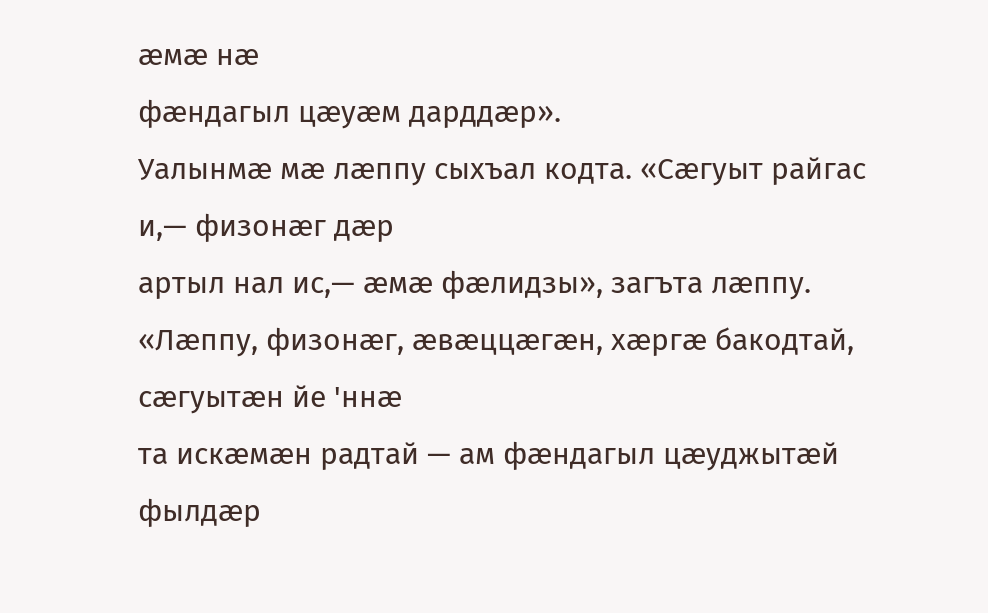æмæ нæ
фæндагыл цæуæм дарддæр».
Уалынмæ мæ лæппу сыхъал кодта. «Сæгуыт райгас и,— физонæг дæр
артыл нал ис,— æмæ фæлидзы», загъта лæппу.
«Лæппу, физонæг, æвæццæгæн, хæргæ бакодтай, сæгуытæн йе 'ннæ
та искæмæн радтай — ам фæндагыл цæуджытæй фылдæр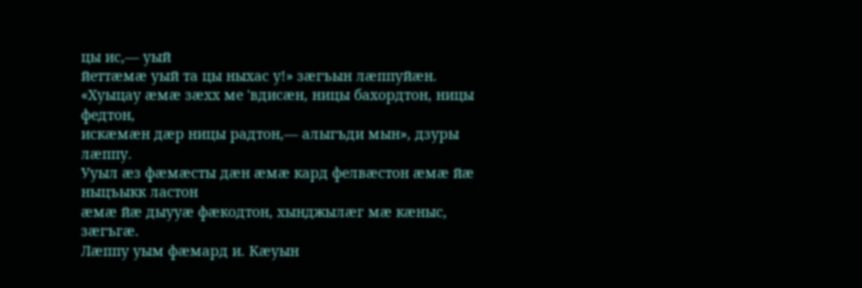цы ис,— уый
йеттæмæ уый та цы ныхас у!» зæгъын лæппуйæн.
«Хуыцау æмæ зæхх ме 'вдисæн, ницы бахордтон, ницы федтон,
искæмæн дæр ницы радтон,— алыгъди мын», дзуры лæппу.
Ууыл æз фæмæсты дæн æмæ кард фелвæстон æмæ йæ ныцъыкк ластон
æмæ йæ дыууæ фæкодтон, хынджылæг мæ кæныс, зæгъгæ.
Лæппу уым фæмард и. Кæуын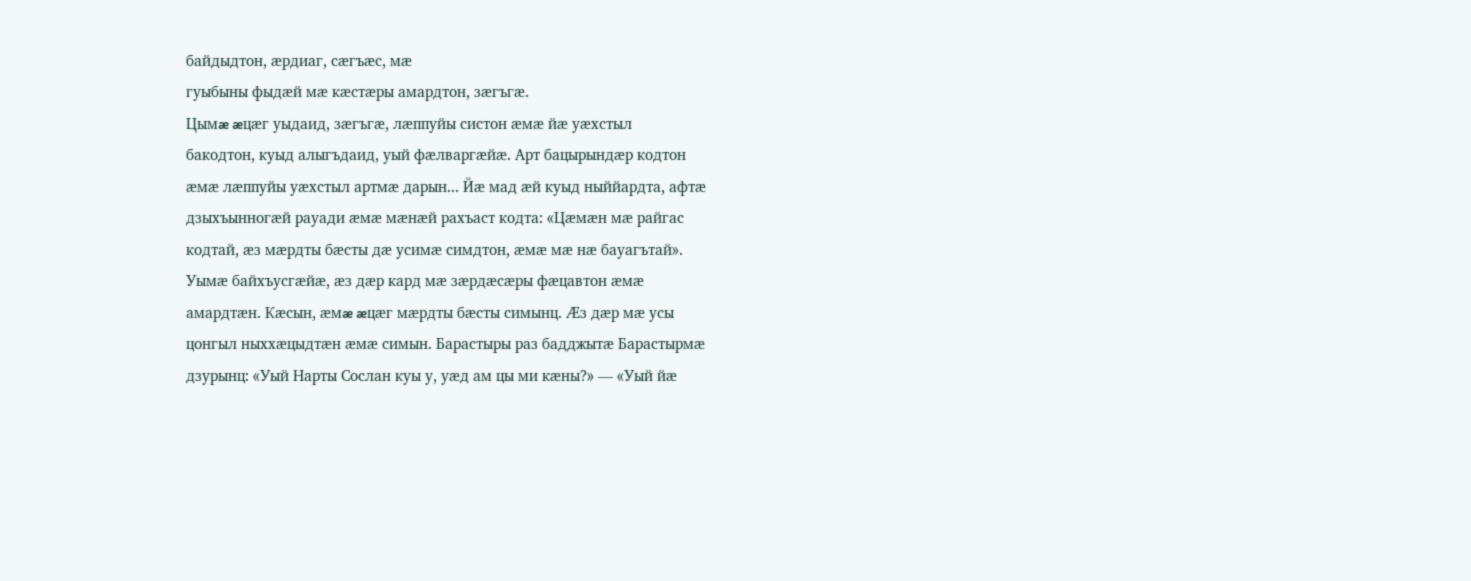байдыдтон, æрдиаг, сæгъæс, мæ
гуыбыны фыдæй мæ кæстæры амардтон, зæгъгæ.
Цымæ æцæг уыдаид, зæгъгæ, лæппуйы систон æмæ йæ уæхстыл
бакодтон, куыд алыгъдаид, уый фæлваргæйæ. Арт бацырындæр кодтон
æмæ лæппуйы уæхстыл артмæ дарын... Йæ мад æй куыд ныййардта, афтæ
дзыхъынногæй рауади æмæ мæнæй рахъаст кодта: «Цæмæн мæ райгас
кодтай, æз мæрдты бæсты дæ усимæ симдтон, æмæ мæ нæ бауагътай».
Уымæ байхъусгæйæ, æз дæр кард мæ зæрдæсæры фæцавтон æмæ
амардтæн. Кæсын, æмæ æцæг мæрдты бæсты симынц. Æз дæр мæ усы
цонгыл ныххæцыдтæн æмæ симын. Барастыры раз бадджытæ Барастырмæ
дзурынц: «Уый Нарты Сослан куы у, уæд ам цы ми кæны?» — «Уый йæ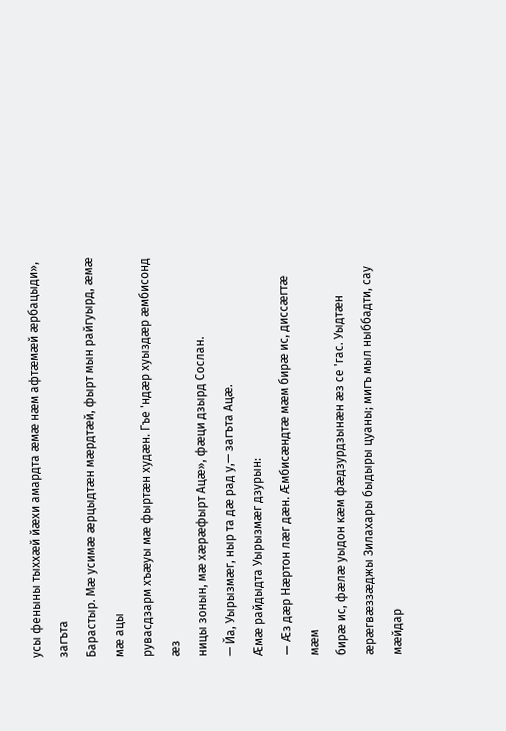усы феныны тыххæй йæхи амардта æмæ нæм афтæмæй æрбацыди», загъта
Барастыр. Мæ усимæ æрцыдтæн мæрдтæй, фырт мын райгуырд, æмæ мæ ацы
рувасдзарм хъæуы мæ фыртæн худæн. Гъе 'ндæр хуыздæр æмбисонд æз
ницы зонын, мæ хæрæфырт Ацæ», фæци дзырд Сослан.
— Йа, Уырызмæг, ныр та дæ рад у,— загъта Ацæ.
Æмæ райдыдта Уырызмæг дзурын:
— Æз дæр Нæртон лæг дæн. Æмбисæндтæ мæм бирæ ис, диссæгтæ мæм
бирæ ис, фæлæ уыдон кæм фæдзурдзынæн æз се 'гас. Уыдтæн
æрæгвæззæджы Зилахары быдыры цуаны; мигъ мыл ныббадти, сау мæйдар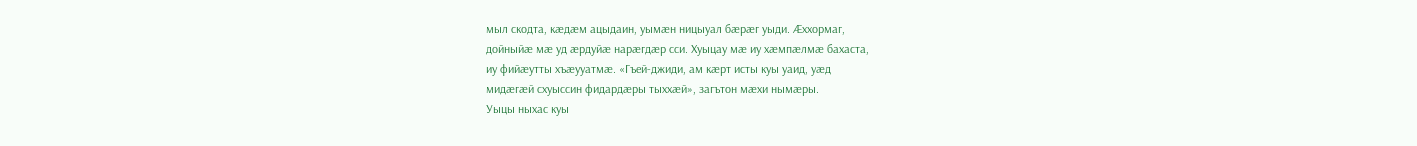мыл скодта, кæдæм ацыдаин, уымæн ницыуал бæрæг уыди. Æххормаг,
дойныйæ мæ уд æрдуйæ нарæгдæр сси. Хуыцау мæ иу хæмпæлмæ бахаста,
иу фийæутты хъæууатмæ. «Гъей-джиди, ам кæрт исты куы уаид, уæд
мидæгæй схуыссин фидардæры тыххæй», загътон мæхи нымæры.
Уыцы ныхас куы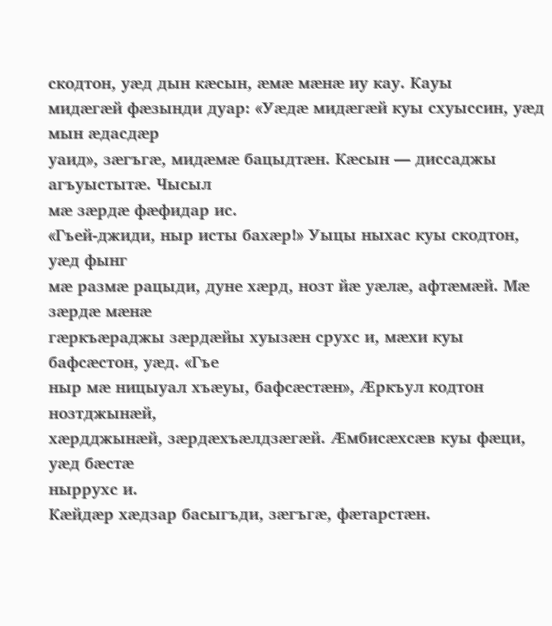скодтон, уæд дын кæсын, æмæ мæнæ иу кау. Кауы
мидæгæй фæзынди дуар: «Уæдæ мидæгæй куы схуыссин, уæд мын æдасдæр
уаид», зæгъгæ, мидæмæ бацыдтæн. Кæсын — диссаджы агъуыстытæ. Чысыл
мæ зæрдæ фæфидар ис.
«Гъей-джиди, ныр исты бахæр!» Уыцы ныхас куы скодтон, уæд фынг
мæ размæ рацыди, дуне хæрд, нозт йæ уæлæ, афтæмæй. Мæ зæрдæ мæнæ
гæркъæраджы зæрдæйы хуызæн срухс и, мæхи куы бафсæстон, уæд. «Гъе
ныр мæ ницыуал хъæуы, бафсæстæн», Æркъул кодтон нозтджынæй,
хæрдджынæй, зæрдæхъæлдзæгæй. Æмбисæхсæв куы фæци, уæд бæстæ
ныррухс и.
Кæйдæр хæдзар басыгъди, зæгъгæ, фæтарстæн.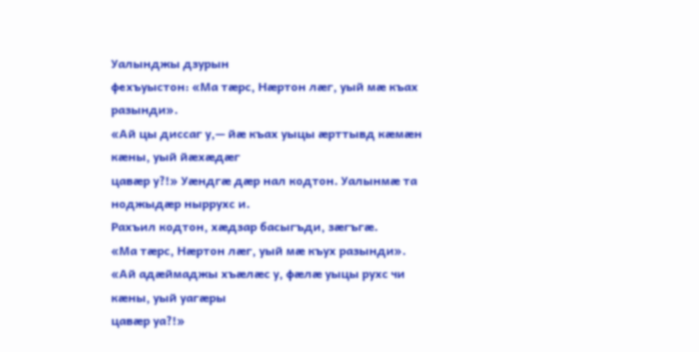Уалынджы дзурын
фехъуыстон: «Ма тæрс, Нæртон лæг, уый мæ къах разынди».
«Ай цы диссаг у,— йæ къах уыцы æрттывд кæмæн кæны, уый йæхæдæг
цавæр у?!» Уæндгæ дæр нал кодтон. Уалынмæ та ноджыдæр ныррухс и.
Рахъил кодтон, хæдзар басыгъди, зæгъгæ.
«Ма тæрс, Нæртон лæг, уый мæ къух разынди».
«Ай адæймаджы хъæлæс у, фæлæ уыцы рухс чи кæны, уый уагæры
цавæр уа?!»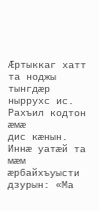Æртыккаг хатт та ноджы тынгдæр ныррухс ис. Рахъил кодтон æмæ
дис кæнын. Иннæ уатæй та мæм æрбайхъуысти дзурын: «Ма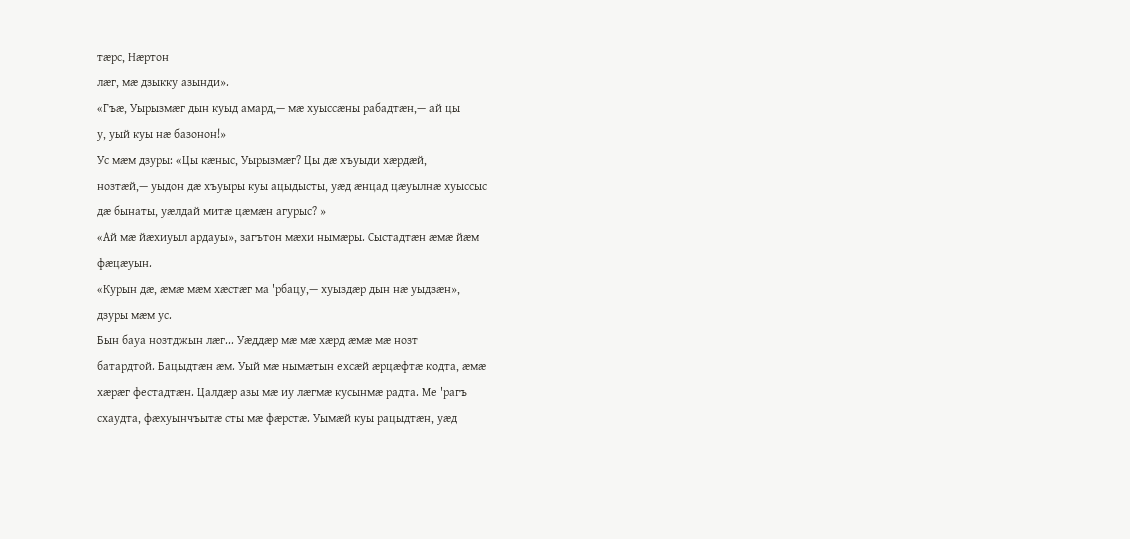тæрс, Нæртон
лæг, мæ дзыкку азынди».
«Гъæ, Уырызмæг дын куыд амард,— мæ хуыссæны рабадтæн,— ай цы
у, уый куы нæ базонон!»
Ус мæм дзуры: «Цы кæныс, Уырызмæг? Цы дæ хъуыди хæрдæй,
нозтæй,— уыдон дæ хъуыры куы ацыдысты, уæд æнцад цæуылнæ хуыссыс
дæ бынаты, уæлдай митæ цæмæн агурыс? »
«Ай мæ йæхиуыл ардауы», загътон мæхи нымæры. Сыстадтæн æмæ йæм
фæцæуын.
«Курын дæ, æмæ мæм хæстæг ма 'рбацу,— хуыздæр дын нæ уыдзæн»,
дзуры мæм ус.
Бын бауа нозтджын лæг... Уæддæр мæ мæ хæрд æмæ мæ нозт
батардтой. Бацыдтæн æм. Уый мæ нымæтын ехсæй æрцæфтæ кодта, æмæ
хæрæг фестадтæн. Цалдæр азы мæ иу лæгмæ кусынмæ радта. Ме 'рагъ
схаудта, фæхуынчъытæ сты мæ фæрстæ. Уымæй куы рацыдтæн, уæд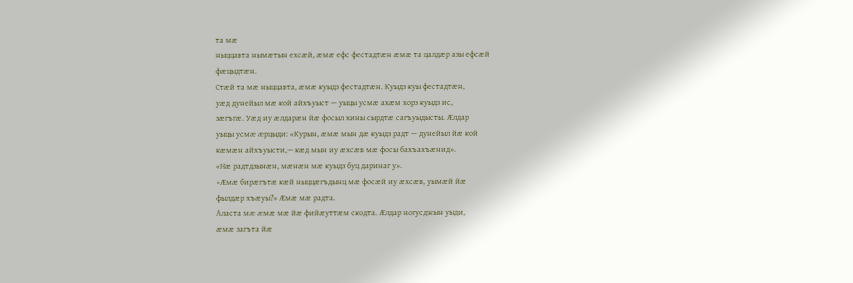та мæ
ныццавта нымæтын ехсæй, æмæ ефс фестадтæн æмæ та цалдæр азы ефсæй
фæцыдтæн.
Стæй та мæ ныццавта, æмæ куыдз фестадтæн. Куыдз куы фестадтæн,
уæд дунейыл мæ кой айхъуыст — уыцы усмæ ахæм хорз куыдз ис,
зæгъгæ. Уæд иу æлдарæн йæ фосыл хины сырдтæ сагъуыдысты. Æлдар
уыцы усмæ æрцыди: «Курын, æмæ мын дæ куыдз радт — дунейыл йæ кой
кæмæн айхъуысти,— кæд мын иу æхсæв мæ фосы бахъахъæнид».
«Нæ радтдзынæн, мæнæн мæ куыдз буц даринаг у».
«Æмæ бирæгътæ кæй ныццæгъдынц мæ фосæй иу æхсæв, уымæй йæ
фылдæр хъæуы?» Æмæ мæ радта.
Аласта мæ æмæ мæ йæ фийæуттæм скодта. Æлдар ногусджын уыди,
æмæ загъта йæ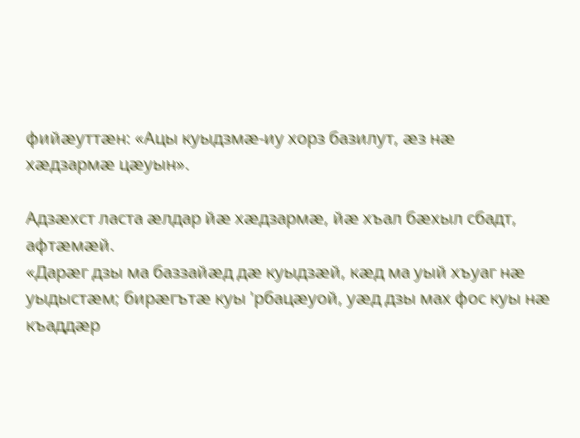фийæуттæн: «Ацы куыдзмæ-иу хорз базилут, æз нæ
хæдзармæ цæуын».

Адзæхст ласта æлдар йæ хæдзармæ, йæ хъал бæхыл сбадт, афтæмæй.
«Дарæг дзы ма баззайæд дæ куыдзæй, кæд ма уый хъуаг нæ
уыдыстæм; бирæгътæ куы 'рбацæуой, уæд дзы мах фос куы нæ къаддæр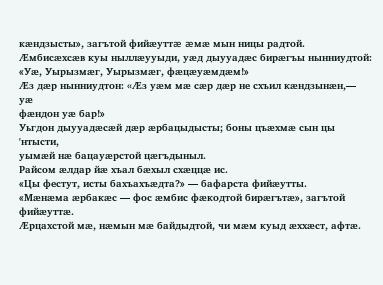кæндзысты», загътой фийæуттæ æмæ мын ницы радтой.
Æмбисæхсæв куы ныллæууыди, уæд дыууадæс бирæгъы нынниудтой:
«Уæ, Уырызмæг, Уырызмæг, фæцæуæмдæм!»
Æз дæр нынниудтон: «Æз уæм мæ сæр дæр не схъил кæндзынæн,— уæ
фæндон уæ бар!»
Уьгдон дыууадæсæй дæр æрбацыдысты; боны цъæхмæ сын цы 'нтысти,
уымæй нæ бацауæрстой цæгъдыныл.
Райсом æлдар йæ хъал бæхыл схæццæ ис.
«Цы фестут, исты бахъахъæдта?» — бафарста фийæутты.
«Мæнæма æрбакæс — фос æмбис фæкодтой бирæгътæ», загътой
фийæуттæ.
Æрцахстой мæ, нæмын мæ байдыдтой, чи мæм куыд æххæст, афтæ.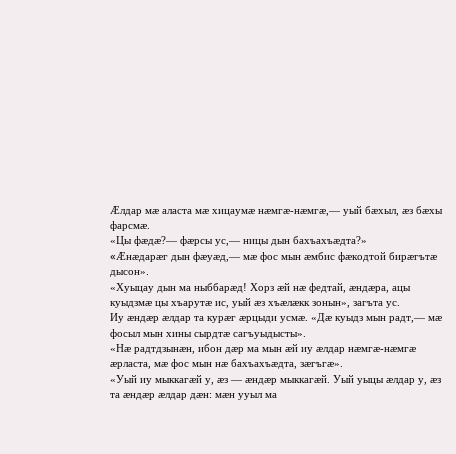Æлдар мæ аласта мæ хицаумæ нæмгæ-нæмгæ,— уый бæхыл, æз бæхы
фарсмæ.
«Цы фæдæ?— фæрсы ус,— ницы дын бахъахъæдта?»
«Æнæдарæг дын фæуæд,— мæ фос мын æмбис фæкодтой бирæгътæ
дысон».
«Хуыцау дын ма ныббарæд! Хорз æй нæ федтай, æндæра, ацы
куыдзмæ цы хъарутæ ис, уый æз хъæлæкк зонын», загъта ус.
Иу æндæр æлдар та курæг æрцыди усмæ. «Дæ куыдз мын радт,— мæ
фосыл мын хины сырдтæ сагъуыдысты».
«Нæ радтдзынæн, ибон дæр ма мын æй иу æлдар нæмгæ-нæмгæ
æрласта, мæ фос мын нæ бахъахъæдта, зæгъгæ».
«Уый иу мыккагæй у, æз — æндæр мыккагæй. Уый уыцы æлдар у, æз
та æндæр æлдар дæн: мæн ууыл ма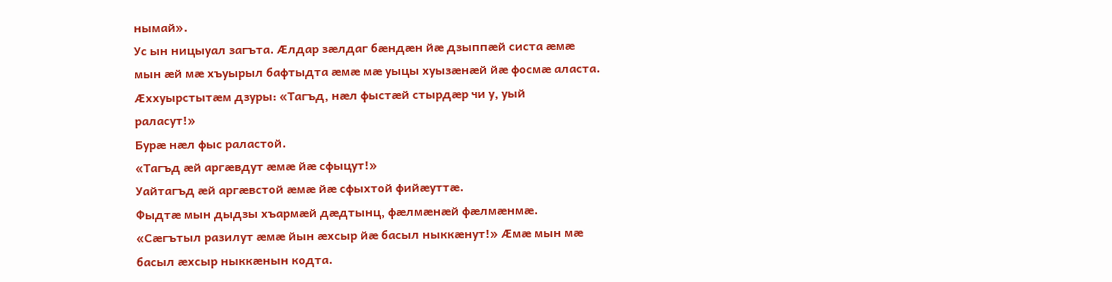нымай».
Ус ын ницыуал загъта. Æлдар зæлдаг бæндæн йæ дзыппæй систа æмæ
мын æй мæ хъуырыл бафтыдта æмæ мæ уыцы хуызæнæй йæ фосмæ аласта.
Æххуырстытæм дзуры: «Тагъд, нæл фыстæй стырдæр чи у, уый
раласут!»
Бурæ нæл фыс раластой.
«Тагъд æй аргæвдут æмæ йæ сфыцут!»
Уайтагъд æй аргæвстой æмæ йæ сфыхтой фийæуттæ.
Фыдтæ мын дыдзы хъармæй дæдтынц, фæлмæнæй фæлмæнмæ.
«Сæгътыл разилут æмæ йын æхсыр йæ басыл ныккæнут!» Æмæ мын мæ
басыл æхсыр ныккæнын кодта.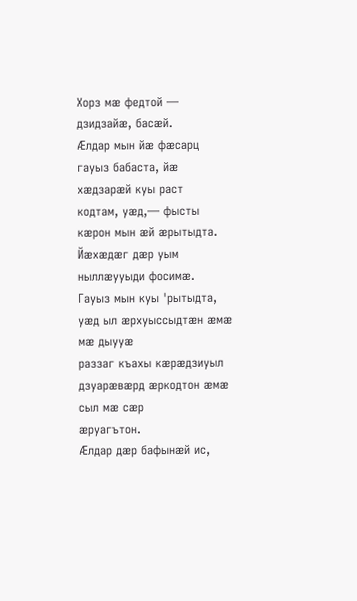Хорз мæ федтой — дзидзайæ, басæй.
Æлдар мын йæ фæсарц гауыз бабаста, йæ хæдзарæй куы раст
кодтам, уæд,— фысты кæрон мын æй æрытыдта. Йæхæдæг дæр уым
ныллæууыди фосимæ.
Гауыз мын куы 'рытыдта, уæд ыл æрхуыссыдтæн æмæ мæ дыууæ
раззаг къахы кæрæдзиуыл дзуарæвæрд æркодтон æмæ сыл мæ сæр
æруагътон.
Æлдар дæр бафынæй ис,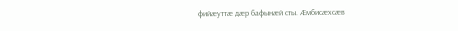фийæуттæ дæр бафынæй сты. Æмбисæхсæв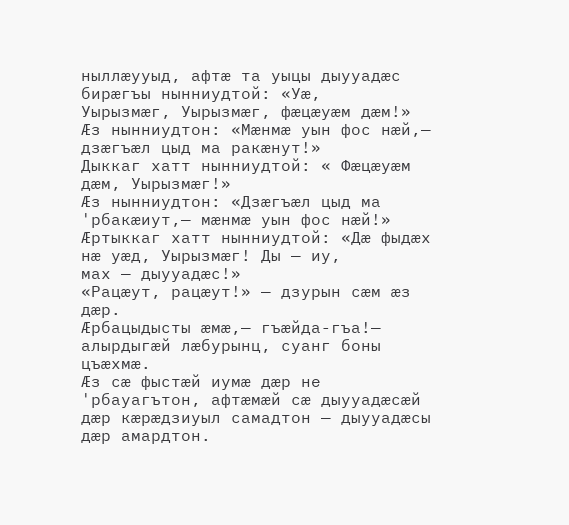ныллæууыд, афтæ та уыцы дыууадæс бирæгъы нынниудтой: «Уæ,
Уырызмæг, Уырызмæг, фæцæуæм дæм!»
Æз нынниудтон: «Мæнмæ уын фос нæй,— дзæгъæл цыд ма ракæнут!»
Дыккаг хатт нынниудтой: « Фæцæуæм дæм, Уырызмæг!»
Æз нынниудтон: «Дзæгъæл цыд ма 'рбакæиут,— мæнмæ уын фос нæй!»
Æртыккаг хатт нынниудтой: «Дæ фыдæх нæ уæд, Уырызмæг! Ды — иу,
мах — дыууадæс!»
«Рацæут, рацæут!» — дзурын сæм æз дæр.
Æрбацыдысты æмæ,— гъæйда-гъа!— алырдыгæй лæбурынц, суанг боны
цъæхмæ.
Æз сæ фыстæй иумæ дæр не 'рбауагътон, афтæмæй сæ дыууадæсæй
дæр кæрæдзиуыл самадтон — дыууадæсы дæр амардтон.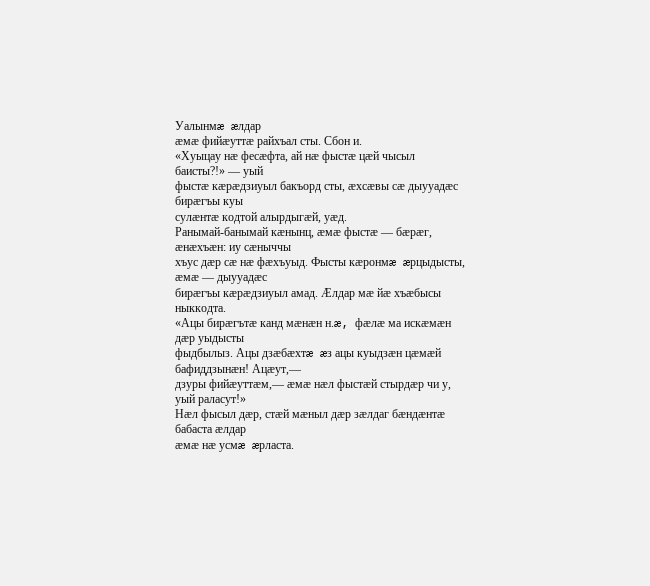Уалынмæ æлдар
æмæ фийæуттæ райхъал сты. Сбон и.
«Хуыцау нæ фесæфта, ай нæ фыстæ цæй чысыл баисты?!» — уый
фыстæ кæрæдзиуыл бакъорд сты, æхсæвы сæ дыууадæс бирæгъы куы
сулæнтæ кодтой алырдыгæй, уæд.
Ранымай-банымай кæнынц, æмæ фыстæ — бæрæг, æнæхъæн: иу сæныччы
хъус дæр сæ нæ фæхъуыд. Фысты кæронмæ æрцыдысты, æмæ — дыууадæс
бирæгъы кæрæдзиуыл амад. Æлдар мæ йæ хъæбысы ныккодта.
«Ацы бирæгътæ канд мæнæн н.æ, фæлæ ма искæмæн дæр уыдысты
фыдбылыз. Ацы дзæбæхтæ æз ацы куыдзæн цæмæй бафиддзынæн! Ацæут,—
дзуры фийæуттæм,— æмæ нæл фыстæй стырдæр чи у, уый раласут!»
Нæл фысыл дæр, стæй мæныл дæр зæлдаг бæндæнтæ бабаста æлдар
æмæ нæ усмæ æрласта.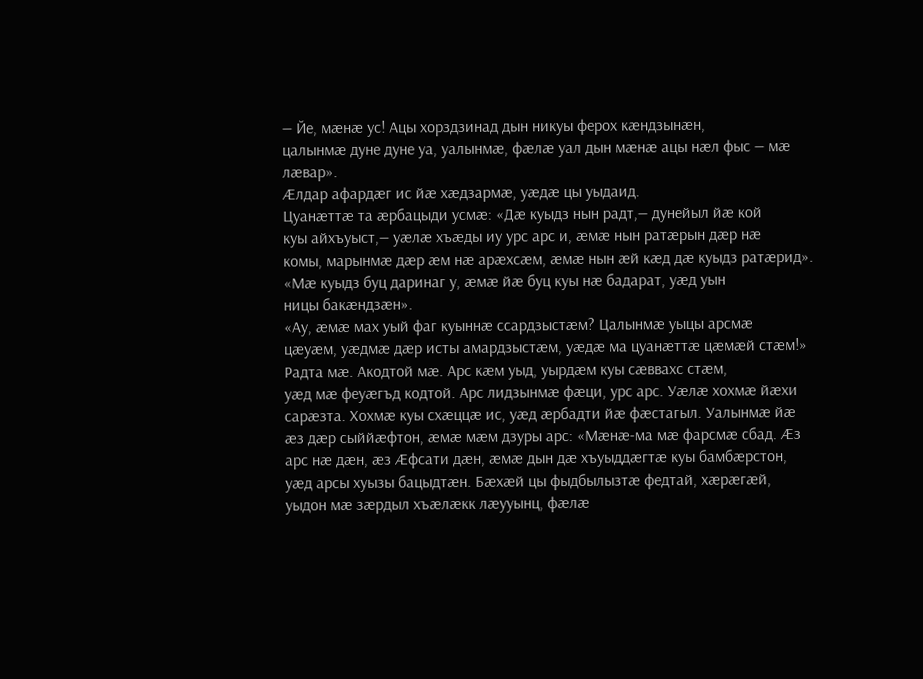— Йе, мæнæ ус! Ацы хорздзинад дын никуы ферох кæндзынæн,
цалынмæ дуне дуне уа, уалынмæ, фæлæ уал дын мæнæ ацы нæл фыс — мæ
лæвар».
Æлдар афардæг ис йæ хæдзармæ, уæдæ цы уыдаид.
Цуанæттæ та æрбацыди усмæ: «Дæ куыдз нын радт,— дунейыл йæ кой
куы айхъуыст,— уæлæ хъæды иу урс арс и, æмæ нын ратæрын дæр нæ
комы, марынмæ дæр æм нæ арæхсæм, æмæ нын æй кæд дæ куыдз ратæрид».
«Мæ куыдз буц даринаг у, æмæ йæ буц куы нæ бадарат, уæд уын
ницы бакæндзæн».
«Ау, æмæ мах уый фаг куыннæ ссардзыстæм? Цалынмæ уыцы арсмæ
цæуæм, уæдмæ дæр исты амардзыстæм, уæдæ ма цуанæттæ цæмæй стæм!»
Радта мæ. Акодтой мæ. Арс кæм уыд, уырдæм куы сæввахс стæм,
уæд мæ феуæгъд кодтой. Арс лидзынмæ фæци, урс арс. Уæлæ хохмæ йæхи
сарæзта. Хохмæ куы схæццæ ис, уæд æрбадти йæ фæстагыл. Уалынмæ йæ
æз дæр сыййæфтон, æмæ мæм дзуры арс: «Мæнæ-ма мæ фарсмæ сбад. Æз
арс нæ дæн, æз Æфсати дæн, æмæ дын дæ хъуыддæгтæ куы бамбæрстон,
уæд арсы хуызы бацыдтæн. Бæхæй цы фыдбылызтæ федтай, хæрæгæй,
уыдон мæ зæрдыл хъæлæкк лæууынц, фæлæ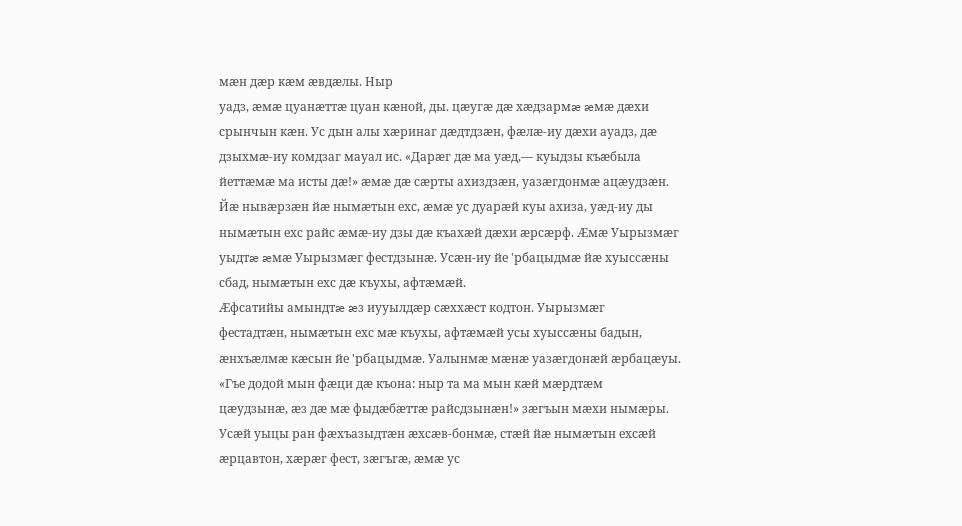мæн дæр кæм æвдæлы. Ныр
уадз, æмæ цуанæттæ цуан кæной, ды. цæугæ дæ хæдзармæ æмæ дæхи
срынчын кæн. Ус дын алы хæринаг дæдтдзæн, фæлæ-иу дæхи ауадз, дæ
дзыхмæ-иу комдзаг мауал ис. «Дарæг дæ ма уæд,— куыдзы къæбыла
йеттæмæ ма исты дæ!» æмæ дæ сæрты ахиздзæн, уазæгдонмæ ацæудзæн.
Йæ нывæрзæн йæ нымæтын ехс, æмæ ус дуарæй куы ахиза, уæд-иу ды
нымæтын ехс райс æмæ-иу дзы дæ къахæй дæхи æрсæрф. Æмæ Уырызмæг
уыдтæ æмæ Уырызмæг фестдзынæ. Усæн-иу йе 'рбацыдмæ йæ хуыссæны
сбад, нымæтын ехс дæ къухы, афтæмæй.
Æфсатийы амындтæ æз иууылдæр сæххæст кодтон. Уырызмæг
фестадтæн, нымæтын ехс мæ къухы, афтæмæй усы хуыссæны бадын,
æнхъæлмæ кæсын йе 'рбацыдмæ. Уалынмæ мæнæ уазæгдонæй æрбацæуы.
«Гъе додой мын фæци дæ къона: ныр та ма мын кæй мæрдтæм
цæудзынæ, æз дæ мæ фыдæбæттæ райсдзынæн!» зæгъын мæхи нымæры.
Усæй уыцы ран фæхъазыдтæн æхсæв-бонмæ, стæй йæ нымæтын ехсæй
æрцавтон, хæрæг фест, зæгъгæ, æмæ ус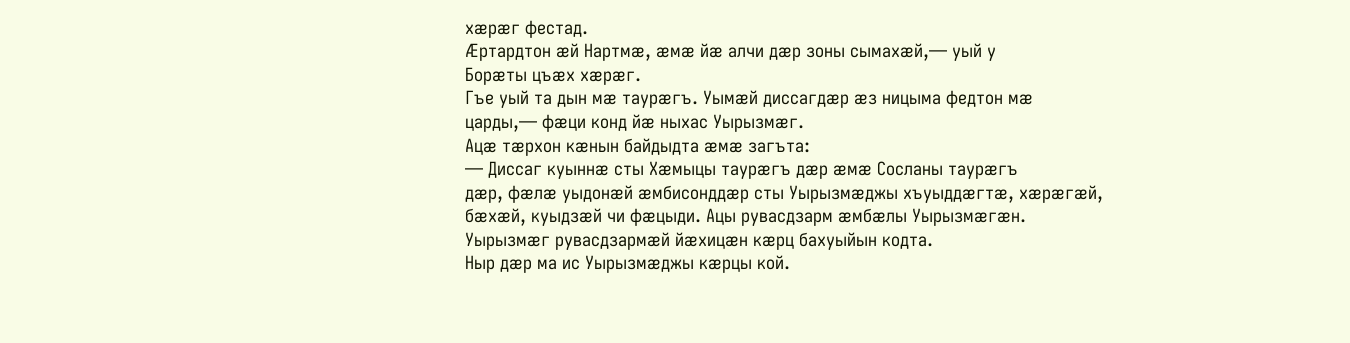хæрæг фестад.
Æртардтон æй Нартмæ, æмæ йæ алчи дæр зоны сымахæй,— уый у
Борæты цъæх хæрæг.
Гъе уый та дын мæ таурæгъ. Уымæй диссагдæр æз ницыма федтон мæ
царды,— фæци конд йæ ныхас Уырызмæг.
Ацæ тæрхон кæнын байдыдта æмæ загъта:
— Диссаг куыннæ сты Хæмыцы таурæгъ дæр æмæ Сосланы таурæгъ
дæр, фæлæ уыдонæй æмбисонддæр сты Уырызмæджы хъуыддæгтæ, хæрæгæй,
бæхæй, куыдзæй чи фæцыди. Ацы рувасдзарм æмбæлы Уырызмæгæн.
Уырызмæг рувасдзармæй йæхицæн кæрц бахуыйын кодта.
Ныр дæр ма ис Уырызмæджы кæрцы кой.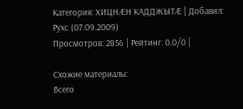Категория: ХИЦНÆН КАДДЖЫТÆ | Добавил: Рухс (07.09.2009)
Просмотров: 2856 | Рейтинг: 0.0/0 |

Схожие материалы:
Всего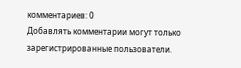комментариев: 0
Добавлять комментарии могут только зарегистрированные пользователи.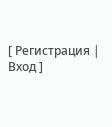[ Регистрация | Вход ]